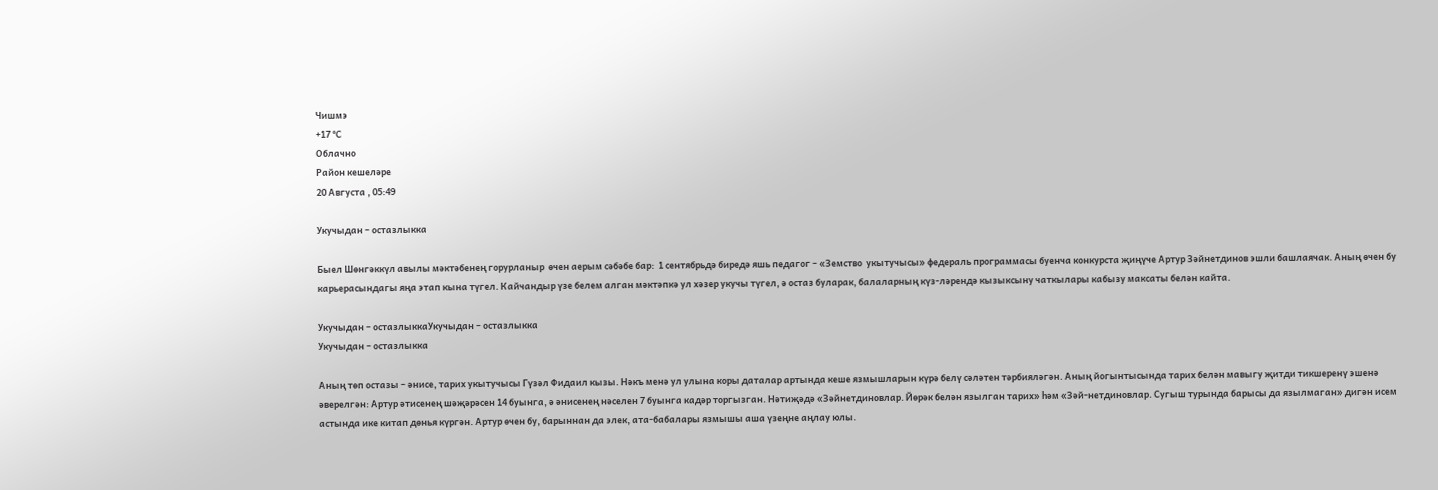Чишмэ
+17 °С
Облачно
Район кешеләре
20 Августа , 05:49

Укучыдан – остазлыкка

Быел Шөнгәккүл авылы мәктәбенең горурланыр  өчен аерым сәбәбе бар:  1 сентябрьдә биредә яшь педагог – «Земство  укытучысы» федераль программасы буенча конкурста җиңүче Артур Зәйнетдинов эшли башлаячак. Аның өчен бу карьерасындагы яңа этап кына түгел. Кайчандыр үзе белем алган мәктәпкә ул хәзер укучы түгел, ә остаз буларак, балаларның күз-ләрендә кызыксыну чаткылары кабызу максаты белән кайта.

Укучыдан – остазлыккаУкучыдан – остазлыкка
Укучыдан – остазлыкка

Аның төп остазы – әнисе, тарих укытучысы Гүзәл Фидаил кызы. Нәкъ менә ул улына коры даталар артында кеше язмышларын күрә белү сәләтен тәрбияләгән. Аның йогынтысында тарих белән мавыгу җитди тикшеренү эшенә әверелгән: Артур әтисенең шәҗәрәсен 14 буынга, ә әнисенең нәселен 7 буынга кадәр торгызган. Нәтиҗәдә «Зәйнетдиновлар. Йөрәк белән язылган тарих» һәм «Зәй-нетдиновлар. Сугыш турында барысы да язылмаган» дигән исем астында ике китап дөнья күргән. Артур өчен бу, барыннан да элек, ата-бабалары язмышы аша үзеңне аңлау юлы.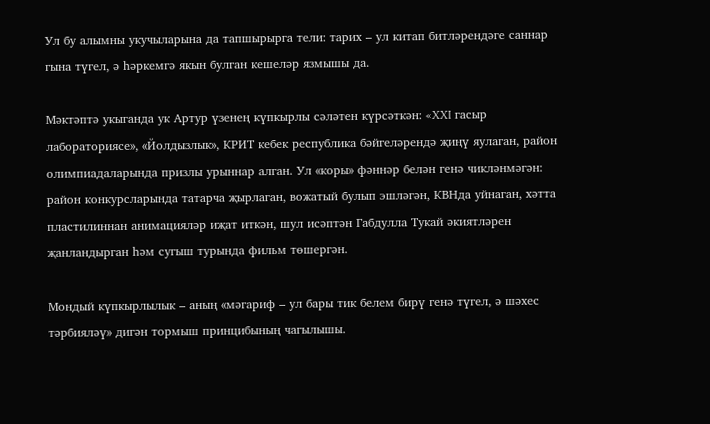Ул бу алымны укучыларына да тапшырырга тели: тарих – ул китап битләрендәге саннар гына түгел, ә һәркемгә якын булган кешеләр язмышы да.

Мәктәптә укыганда ук Артур үзенең күпкырлы сәләтен күрсәткән: «XXI гасыр лабораториясе», «Йолдызлык», КРИТ кебек республика бәйгеләрендә җиңү яулаган, район олимпиадаларында призлы урыннар алган. Ул «коры» фәннәр белән генә чикләнмәгән: район конкурсларында татарча җырлаган, вожатый булып эшләгән, КВНда уйнаган, хәтта пластилиннан анимацияләр иҗат иткән, шул исәптән Габдулла Тукай әкиятләрен җанландырган һәм сугыш турында фильм төшергән.

Мондый күпкырлылык – аның «мәгариф – ул бары тик белем бирү генә түгел, ә шәхес тәрбияләү» дигән тормыш принцибының чагылышы.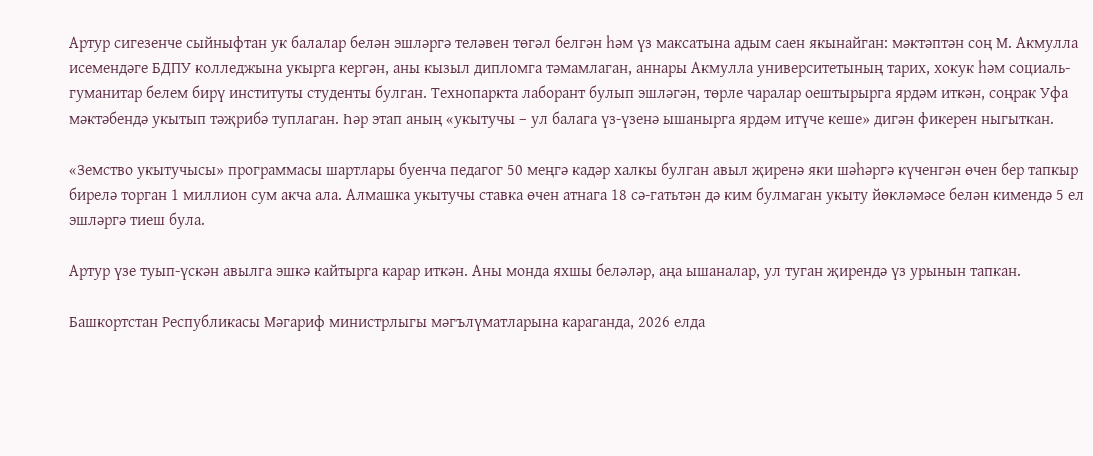Артур сигезенче сыйныфтан ук балалар белән эшләргә теләвен төгәл белгән һәм үз максатына адым саен якынайган: мәктәптән соң М. Акмулла исемендәге БДПУ колледжына укырга кергән, аны кызыл дипломга тәмамлаган, аннары Акмулла университетының тарих, хокук һәм социаль-гуманитар белем бирү институты студенты булган. Технопаркта лаборант булып эшләгән, төрле чаралар оештырырга ярдәм иткән, соңрак Уфа мәктәбендә укытып тәҗрибә туплаган. Һәр этап аның «укытучы – ул балага үз-үзенә ышанырга ярдәм итүче кеше» дигән фикерен ныгыткан.

«Земство укытучысы» программасы шартлары буенча педагог 50 меңгә кадәр халкы булган авыл җиренә яки шәһәргә күченгән өчен бер тапкыр бирелә торган 1 миллион сум акча ала. Алмашка укытучы ставка өчен атнага 18 сә-гатьтән дә ким булмаган укыту йөкләмәсе белән кимендә 5 ел эшләргә тиеш була.

Артур үзе туып-үскән авылга эшкә кайтырга карар иткән. Аны монда яхшы беләләр, аңа ышаналар, ул туган җирендә үз урынын тапкан.

Башкортстан Республикасы Мәгариф министрлыгы мәгълүматларына караганда, 2026 елда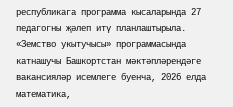республикага программа кысаларында 27 педагогны җәлеп итү планлаштырыла. «Земство укытучысы» программасында катнашучы Башкортстан мәктәпләрендәге вакансияләр исемлеге буенча, 2026 елда математика,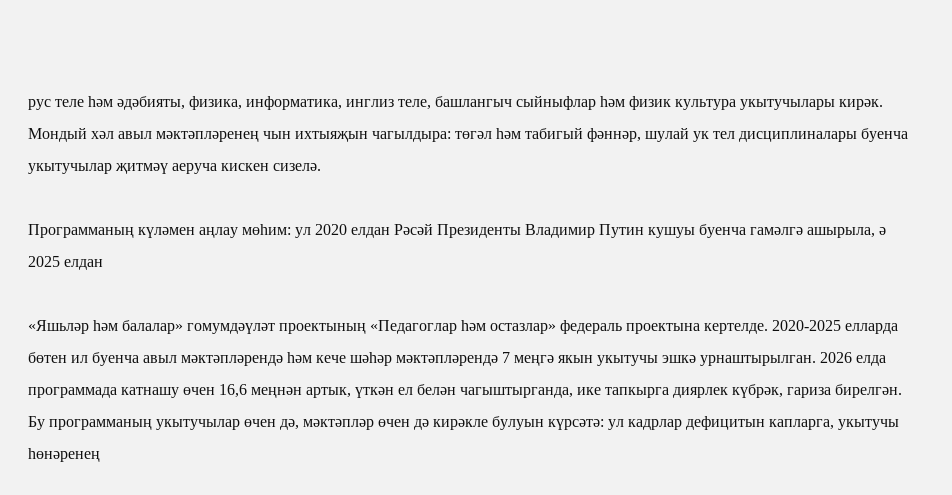рус теле һәм әдәбияты, физика, информатика, инглиз теле, башлангыч сыйныфлар һәм физик культура укытучылары кирәк. Мондый хәл авыл мәктәпләренең чын ихтыяҗын чагылдыра: төгәл һәм табигый фәннәр, шулай ук тел дисциплиналары буенча укытучылар җитмәү аеруча кискен сизелә.

Программаның күләмен аңлау мөһим: ул 2020 елдан Рәсәй Президенты Владимир Путин кушуы буенча гамәлгә ашырыла, ә 2025 елдан

«Яшьләр һәм балалар» гомумдәүләт проектының «Педагоглар һәм остазлар» федераль проектына кертелде. 2020-2025 елларда бөтен ил буенча авыл мәктәпләрендә һәм кече шәһәр мәктәпләрендә 7 меңгә якын укытучы эшкә урнаштырылган. 2026 елда программада катнашу өчен 16,6 меңнән артык, үткән ел белән чагыштырганда, ике тапкырга диярлек күбрәк, гариза бирелгән. Бу программаның укытучылар өчен дә, мәктәпләр өчен дә кирәкле булуын күрсәтә: ул кадрлар дефицитын капларга, укытучы һөнәренең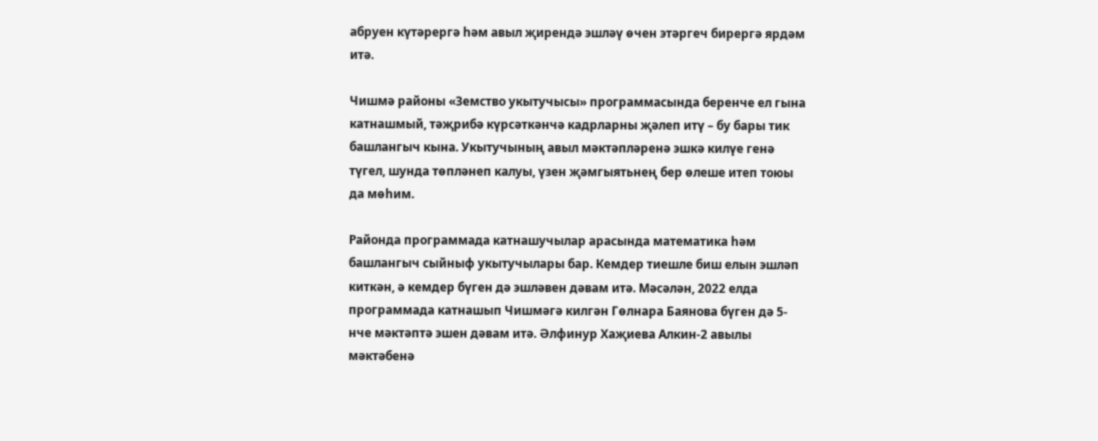абруен күтәрергә һәм авыл җирендә эшләү өчен этәргеч бирергә ярдәм итә.

Чишмә районы «Земство укытучысы» программасында беренче ел гына катнашмый, тәҗрибә күрсәткәнчә кадрларны җәлеп итү – бу бары тик башлангыч кына. Укытучының авыл мәктәпләренә эшкә килүе генә түгел, шунда төпләнеп калуы, үзен җәмгыятьнең бер өлеше итеп тоюы да мөһим.

Районда программада катнашучылар арасында математика һәм башлангыч сыйныф укытучылары бар. Кемдер тиешле биш елын эшләп киткән, ә кемдер бүген дә эшләвен дәвам итә. Мәсәлән, 2022 елда программада катнашып Чишмәгә килгән Гөлнара Баянова бүген дә 5-нче мәктәптә эшен дәвам итә. Әлфинур Хаҗиева Алкин-2 авылы мәктәбенә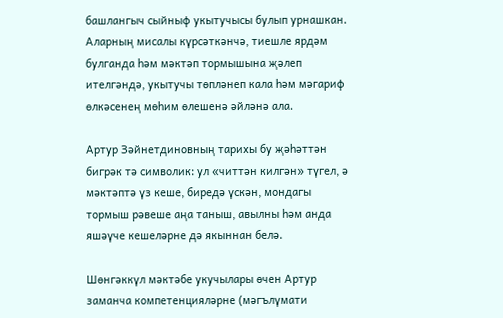башлангыч сыйныф укытучысы булып урнашкан. Аларның мисалы күрсәткәнчә, тиешле ярдәм булганда һәм мәктәп тормышына җәлеп ителгәндә, укытучы төпләнеп кала һәм мәгариф өлкәсенең мөһим өлешенә әйләнә ала.

Артур Зәйнетдиновның тарихы бу җәһәттән бигрәк тә символик: ул «читтән килгән» түгел, ә мәктәптә үз кеше, биредә үскән, мондагы тормыш рәвеше аңа таныш, авылны һәм анда яшәүче кешеләрне дә якыннан белә.

Шөнгәккүл мәктәбе укучылары өчен Артур заманча компетенцияләрне (мәгълүмати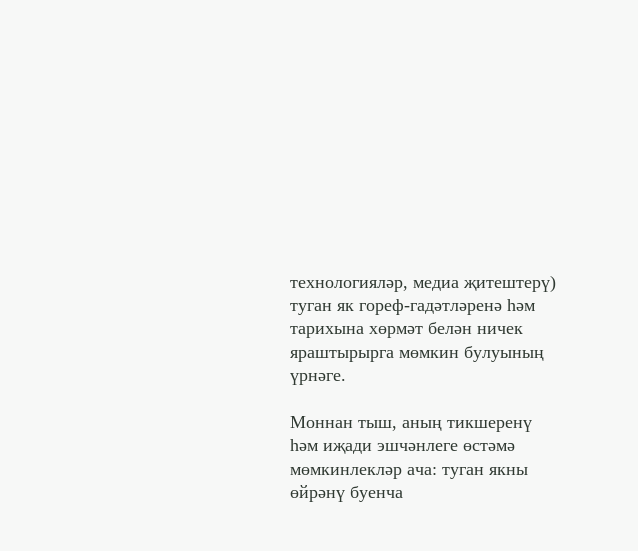технологияләр, медиа җитештерү) туган як гореф-гадәтләренә һәм тарихына хөрмәт белән ничек яраштырырга мөмкин булуының үрнәге.

Моннан тыш, аның тикшеренү һәм иҗади эшчәнлеге өстәмә мөмкинлекләр ача: туган якны өйрәнү буенча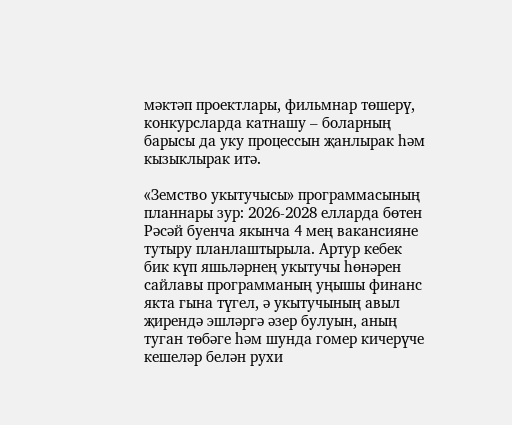мәктәп проектлары, фильмнар төшерү, конкурсларда катнашу – боларның барысы да уку процессын җанлырак һәм кызыклырак итә.

«Земство укытучысы» программасының планнары зур: 2026-2028 елларда бөтен Рәсәй буенча якынча 4 мең вакансияне тутыру планлаштырыла. Артур кебек бик күп яшьләрнең укытучы һөнәрен сайлавы программаның уңышы финанс якта гына түгел, ә укытучының авыл җирендә эшләргә әзер булуын, аның туган төбәге һәм шунда гомер кичерүче кешеләр белән рухи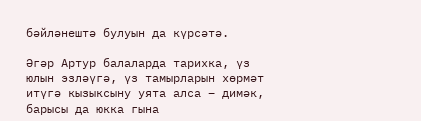бәйләнештә булуын да күрсәтә.

Әгәр Артур балаларда тарихка, үз юлын эзләүгә, үз тамырларын хөрмәт итүгә кызыксыну уята алса – димәк, барысы да юкка гына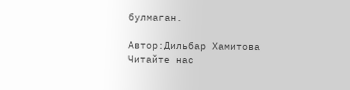булмаган.

Автор:Дильбар Хамитова
Читайте нас